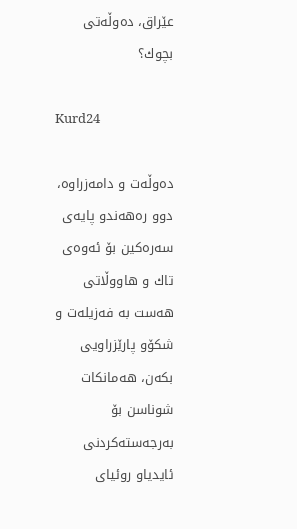عێراق، ده‌وڵه‌تی بچوك؟

Kurd24

ده‌وڵه‌ت و دامه‌زراوه‌، دوو ره‌هه‌ندو پایه‌ی سه‌ره‌كین بۆ ئه‌وه‌ی تاك و هاووڵاتی هه‌ست به‌ فه‌زیله‌ت و شكۆو پارێزراویی بكه‌ن، هه‌مانكات شوناسن بۆ به‌رجه‌سته‌كردنی ئایدیاو روئیای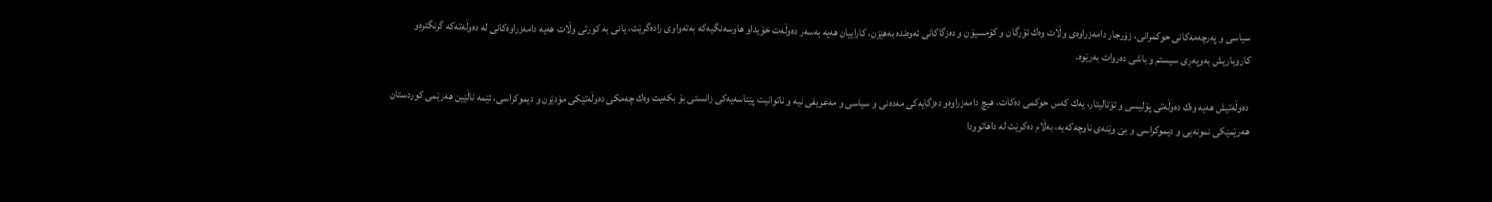سیاسی و په‌رچه‌مه‌كانی حوكمرانی، زۆرجار دامه‌زراوه‌ی وڵات وه‌ك ئۆرگان و كۆمسیۆن و ده‌زگاكانی ئه‌وه‌نده‌ به‌هێزن، كاراییان هه‌یه‌ به‌سه‌ر ده‌وڵه‌ت خۆیداو هاوسه‌نگیه‌كه‌ به‌ته‌واوی راده‌گرێت، یانی به‌ كورتی وڵات هه‌یه‌ دامه‌زراوه‌كانی له‌ ده‌وڵه‌ته‌كه‌ گرنگتره‌و كاروباریش به‌وپه‌ڕی سیستم و باشی ده‌روات به‌رێوه‌.

 ده‌وڵه‌تیش هه‌یه‌ وه‌ك ده‌وڵه‌تی پۆلیسی و تۆتالیتار، یه‌ك كه‌س حوكمی ده‌كات، هیچ دامه‌زراوه‌و ده‌زگایه‌كی مه‌ده‌نی و سیاسی و مه‌عریفی نیه‌ و ناتوانیت پێناسه‌یه‌كی زانستی بۆ بكه‌یت وه‌ك چه‌مكی ده‌وڵه‌تێكی مۆدێرن و دیموكراسی، ئێمه‌ ناڵێین هه‌رێمی كوردستان هه‌رێمێكی نمونه‌یی و دیموكراسی و بێ وێنه‌ی ناوچه‌كه‌یه‌، به‌ڵام ده‌كرێت له‌ داهاتوودا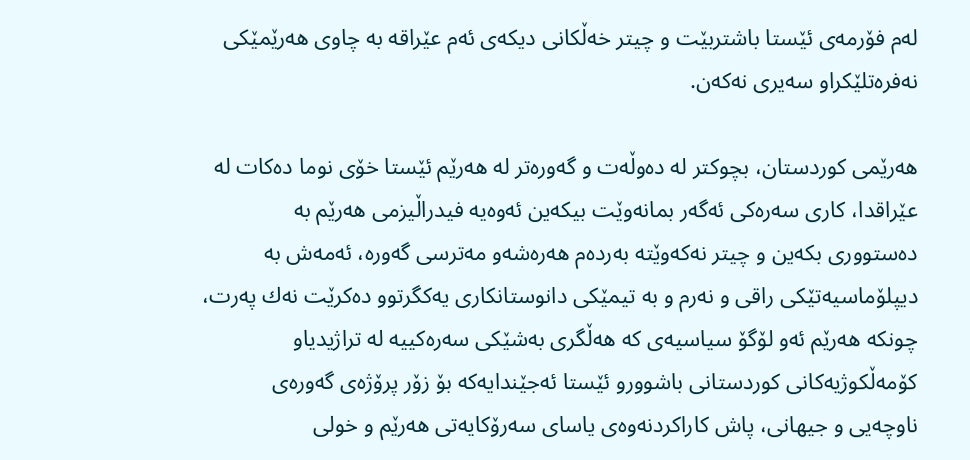له‌م فۆرمه‌ی ئێستا باشتربێت و چیتر خه‌ڵكانی دیكه‌ی ئه‌م عێراقه‌ به‌ چاوی هه‌رێمێكی نه‌فره‌تلێكراو سه‌یری نه‌كه‌ن.

هه‌رێمی كوردستان، بچوكتر له‌ ده‌وڵه‌ت و گه‌وره‌تر له‌ هه‌رێم ئێستا خۆی نوما ده‌كات له‌ عێراقدا، كاری سه‌ره‌كی ئه‌گه‌ر بمانه‌وێت بیكه‌ین ئه‌وه‌یه‌ فیدراڵیزمی هه‌رێم به‌ ده‌ستووری بكه‌ین و چیتر نه‌كه‌وێته‌ به‌رده‌م هه‌ره‌شه‌و مه‌ترسی گه‌وره‌، ئه‌مه‌ش به‌ دیپلۆماسیه‌تێكی راقی و نه‌رم و به‌ تیمێكی دانوستانكاری یه‌كگرتوو ده‌كرێت نه‌ك په‌رت، چونكه‌ هه‌رێم ئه‌و لۆگۆ سیاسیه‌ی كه‌ هه‌ڵگری به‌شێكی سه‌ره‌كییه‌ له‌ تراژیدیاو كۆمه‌ڵكوژیه‌كانی كوردستانی باشوورو ئێستا ئه‌جێندایه‌كه‌ بۆ زۆر پرۆژه‌ی گه‌وره‌ی ناوچه‌یی و جیهانی، پاش كاراكردنه‌وه‌ی یاسای سه‌رۆكایه‌تی هه‌رێم و خولی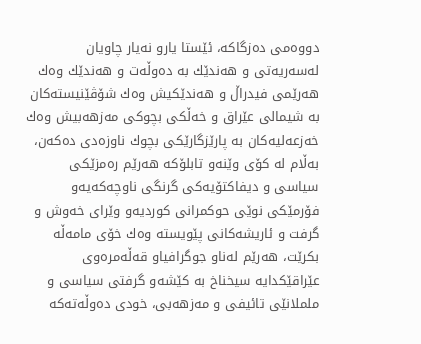دووه‌می ده‌زگاكه‌، ئێستا یارو نه‌یار چاویان له‌سه‌ریه‌تی و هه‌ندێك به‌ ده‌وڵه‌ت و هه‌ندێك وه‌ك هه‌رێمی فیدراڵ و هه‌ندێكیش وه‌ك شۆڤێنیسته‌كان به‌ شیمالی عێراق و خه‌ڵكی بچوكی مه‌زهه‌بیش وه‌ك خه‌زعه‌لیه‌كان به‌ پارێزگارێكی بچوك ناوزه‌دی ده‌كه‌ن، به‌ڵام له‌ كۆی وێنه‌و تابلۆكه‌ هه‌رێم ره‌مزێكی سیاسی و دیفاكتۆیه‌كی گرنگی ناوچه‌كه‌یه‌و فۆرمێكی نوێی حوكمرانی كوردیه‌و وێرای خه‌وش و گرفت و ئاریشه‌كانی پێویسته‌ وه‌ك خۆی مامه‌ڵه‌ بكرێت، هه‌رێم له‌ناو جوگرافیاو قه‌ڵه‌مره‌وی عێراقێكدایه‌ سیخناخ به‌ كێشه‌و گرفتی سیاسی و ململانێی تائیفی و مه‌زهه‌بی، خودی ده‌وڵه‌ته‌كه‌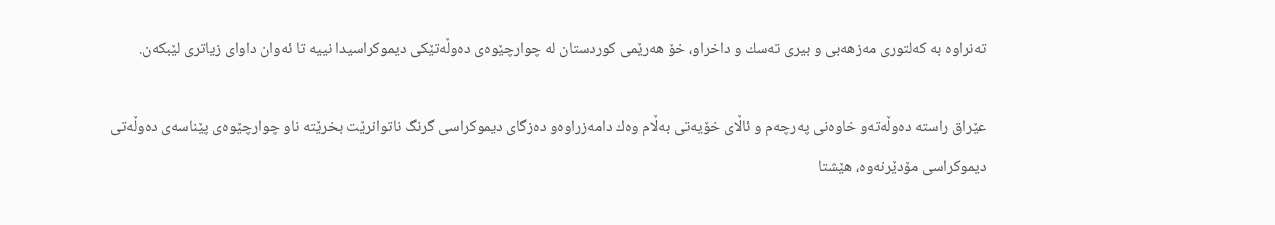ته‌نراوه‌ به‌ كه‌لتوری مه‌زهه‌بی و بیری ته‌سك و داخراو، خۆ هه‌رێمی كوردستان له‌ چوارچێوه‌ی ده‌وڵه‌تێكی دیموكراسیدا نییه‌ تا ئه‌وان داوای زیاتری لێبكه‌ن.

عێراق راسته‌ ده‌وڵه‌ته‌و خاوه‌نی په‌رچه‌م و ئاڵای خۆیه‌تی به‌ڵام وه‌ك دامه‌زراوه‌و ده‌زگای دیموكراسی گرنگ ناتوانرێت بخرێته‌ ناو چوارچێوه‌ی پێناسه‌ی ده‌وڵه‌تی دیموكراسی مۆدێرنه‌وه‌، هێشتا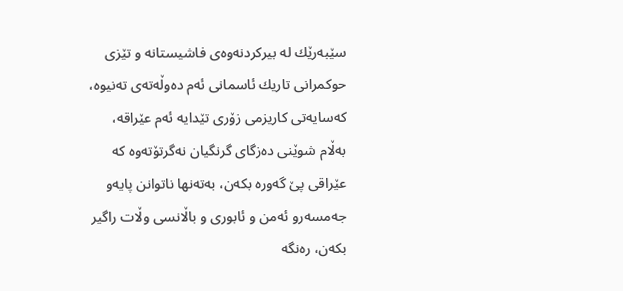سێبه‌رێك له‌ بیركردنه‌وه‌ی فاشیستانه ‌و تێزی حوكمرانی تاریك ئاسمانی ئه‌م ده‌وڵه‌ته‌ی ته‌نیوه‌، كه‌سایه‌تی كاریزمی زۆری تێدایه‌ ئه‌م عێراقه‌، به‌ڵام شوێنی ده‌زگای گرنگیان نه‌گرتۆته‌وه‌ كه‌ عێراقی پێ گه‌وره‌ بكه‌ن، به‌ته‌نها ناتوانن پایه‌و جه‌مسه‌رو ئه‌من و ئابوری و باڵانسی وڵات راگیر بكه‌ن، ره‌نگه‌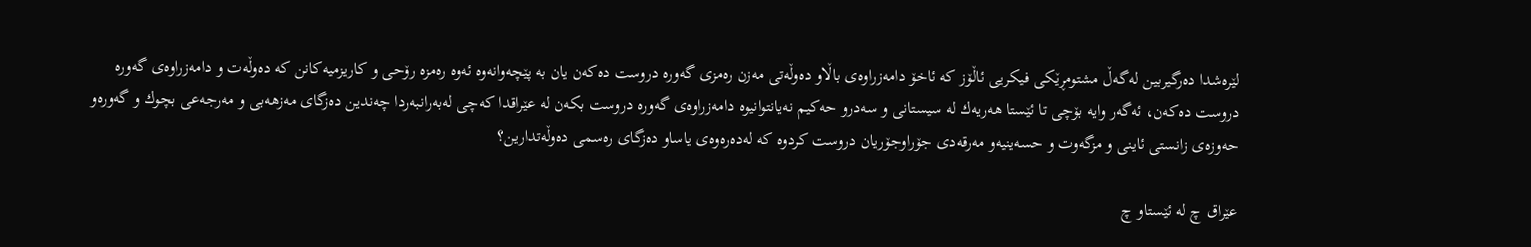لێره‌شدا ده‌رگیربین له‌گه‌ڵ مشتومڕێكی فیكریی ئاڵۆز كه‌ ئاخۆ دامه‌زراوه‌ی باڵاو ده‌وڵه‌تی مه‌زن ره‌مزی گه‌وره‌ دروست ده‌كه‌ن یان به‌ پێچه‌وانه‌وه‌ ئه‌وه‌ ره‌مزه‌ رۆحی و كاریزمیه‌كانن كه‌ ده‌وڵه‌ت و دامه‌زراوه‌ی گه‌وره‌ دروست ده‌كه‌ن، ئه‌گه‌ر وایه‌ بۆچی تا ئێستا هه‌ریه‌ك له‌ سیستانی و سه‌درو حه‌كیم نه‌یانتوانیوه‌ دامه‌زراوه‌ی گه‌وره‌ دروست بكه‌ن له‌ عێراقدا كه‌چی له‌به‌رانبه‌ردا چه‌ندین ده‌زگای مه‌زهه‌بی و مه‌رجه‌عی بچوك و گه‌وره‌و حه‌وزه‌ی زانستی ئاینی و مزگه‌وت و حسه‌ینیه‌و مه‌رقه‌دی جۆراوجۆریان دروست كردوه‌ كه‌ له‌ده‌ره‌وه‌ی یاساو ده‌زگای ره‌سمی ده‌وڵه‌تدارین؟

عێراق چ له‌ ئێستاو چ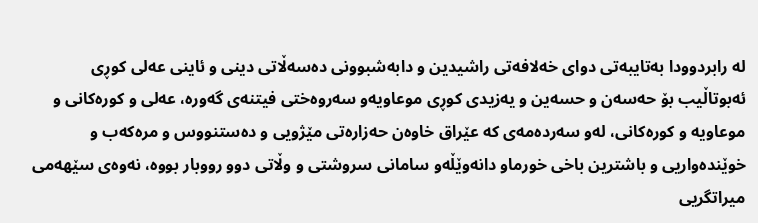له‌ رابردوودا به‌تایبه‌تی دوای خه‌لافه‌تی راشیدین و دابه‌شبوونی ده‌سه‌ڵاتی دینی و ئاینی عه‌لی كوڕی ئه‌بوتاڵیب بۆ حه‌سه‌ن و حسه‌ین و یه‌زیدی كوڕی موعاویه‌و سه‌روه‌ختی فیتنه‌ی گه‌وره‌، عه‌لی و كوره‌كانی و موعاویه ‌و كوره‌كانی، له‌و سه‌رده‌مه‌ی كه‌ عێراق خاوه‌ن حه‌زاره‌تی مێژویی و ده‌ستنووس و مره‌كه‌ب و خوێنده‌واریی و باشترین باخی خورماو دانه‌وێڵه‌و سامانی سروشتی و وڵاتی دوو رووبار بووه‌، نه‌وه‌ی سێهه‌می میراتگریی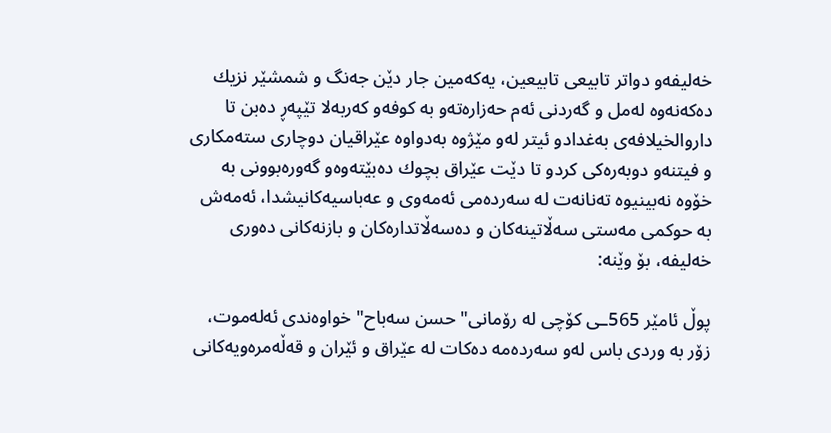خه‌لیفه‌و دواتر تابیعی تابیعین، یه‌كه‌مین جار دێن جه‌نگ و شمشێر نزیك ده‌كه‌نه‌وه‌ له‌مل و گه‌ردنی ئه‌م حه‌زاره‌ته‌و به‌ كوفه‌و كه‌ربه‌لا تێپه‌ڕ ده‌بن تا داروالخیلافه‌ی به‌غدادو ئیتر له‌و مێژوه‌ به‌دواوه‌ عێراقیان دوچاری سته‌مكاری و فیتنه‌و دوبه‌ره‌كی كردو تا دێت عێراق بچوك ده‌بێته‌وه‌و گه‌وره‌بوونی به‌ خۆوه‌ نه‌بینیوه‌ ته‌نانه‌ت له‌ سه‌رده‌می ئه‌مه‌وی و عه‌باسیه‌كانیشدا، ئه‌مه‌ش به‌ حوكمی مه‌ستی سه‌ڵاتینه‌كان و ده‌سه‌ڵاتداره‌كان و بازنه‌كانی ده‌وری خه‌لیفه‌، بۆ وێنه‌:

پوڵ ئامێر 565ـی كۆچی له‌ رۆمانی" حسن سه‌باح" خواوه‌ندی ئه‌له‌موت، زۆر به‌ وردی باس له‌و سه‌رده‌مه‌ ده‌كات له‌ عێراق و ئێران و قه‌ڵه‌مره‌ویه‌كانی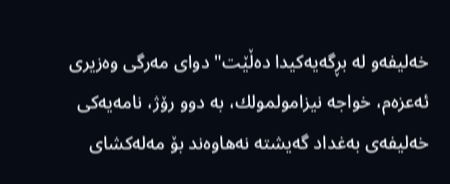خه‌لیفه‌و له‌ بڕگه‌یه‌كیدا ده‌ڵێت" دوای مه‌رگی وه‌زیری ئه‌عزه‌م، خواجه‌ نیزامولمولك، به‌ دوو رۆژ، نامه‌یه‌كی خه‌لیفه‌ی به‌غداد گه‌یشته‌ نه‌هاوه‌ند بۆ مه‌له‌كشای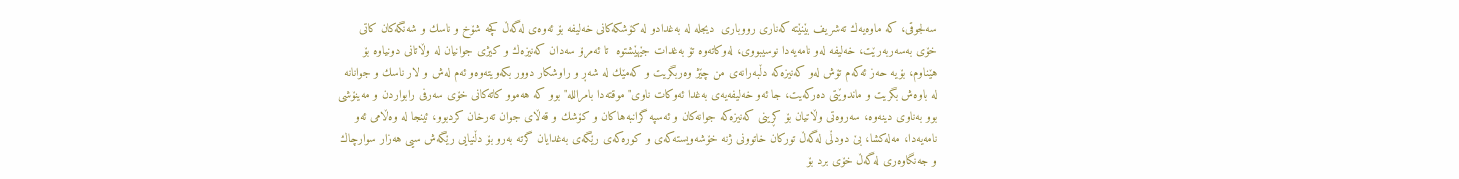سه‌لجوقی، كه‌ ماوه‌یه‌ك ته‌شریف بێنێته‌ كه‌ناری رووباری  دیجله‌ له‌ به‌غدادو له‌ كۆشكه‌كانی خه‌لیفه‌ بۆ ئه‌وه‌ی له‌گه‌ڵ كچه‌ شۆخ و ناسك و شه‌نگه‌كان كاتی خۆی به‌سه‌ربه‌رێت، خه‌لیفه‌ له‌و نامه‌یه‌دا نوسیبووی، له‌وكاته‌وه‌ تۆ به‌غدات جێهێشتوه‌  تا ئه‌مرۆ سه‌دان كه‌نیزه‌ك و كیژی جوانیان له‌ وڵاتانی دونیاوه‌ بۆ هێناوم، بۆیه‌ حه‌ز ئه‌كه‌م تۆش له‌و كه‌نیزه‌كه‌ دڵبه‌رانه‌ی من چێژ وه‌ربگریت و كه‌مێك له‌ شه‌ڕ و راوشكار دوور بكه‌ویته‌وه‌و ئه‌م له‌ش و لار ناسك و جوانانه‌ له‌ باوه‌ش بگریت و ماندوێتی ده‌ركه‌یت، جا ئه‌و خه‌لیفه‌یه‌ی به‌غدا ئه‌وكات ناوی" موقته‌دا بامرالله" بوو كه‌ هه‌موو كاته‌كانی خۆی سه‌رفی رابواردن و مه‌ینۆشی بوو به‌ناوی دینه‌وه‌، سه‌روه‌تی وڵاتیان بۆ كڕینی كه‌نیزه‌كه‌ جوانه‌كان و ئه‌سپه‌ گرانبه‌هاكان و كۆشك و قه‌ڵای جوان ته‌رخان كردبوو، ئینجا له‌ وه‌ڵامی ئه‌و نامه‌یه‌دا، مه‌له‌كشا، بێ دودڵی له‌گه‌ڵ توركان خاتوونی ژنه‌ خۆشه‌ویسته‌كه‌ی و كوره‌كه‌ی رێگه‌ی به‌غدایان گرته‌ به‌رو بۆ دڵنیایی رێگه‌ش سیی هه‌زار سوارچاك و جه‌نگاوه‌ری له‌گه‌ڵ خۆی برد بۆ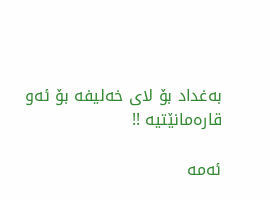به‌غداد بۆ لای خه‌لیفه‌ بۆ ئه‌و قاره‌مانێتیه‌ !!

ئه‌مه‌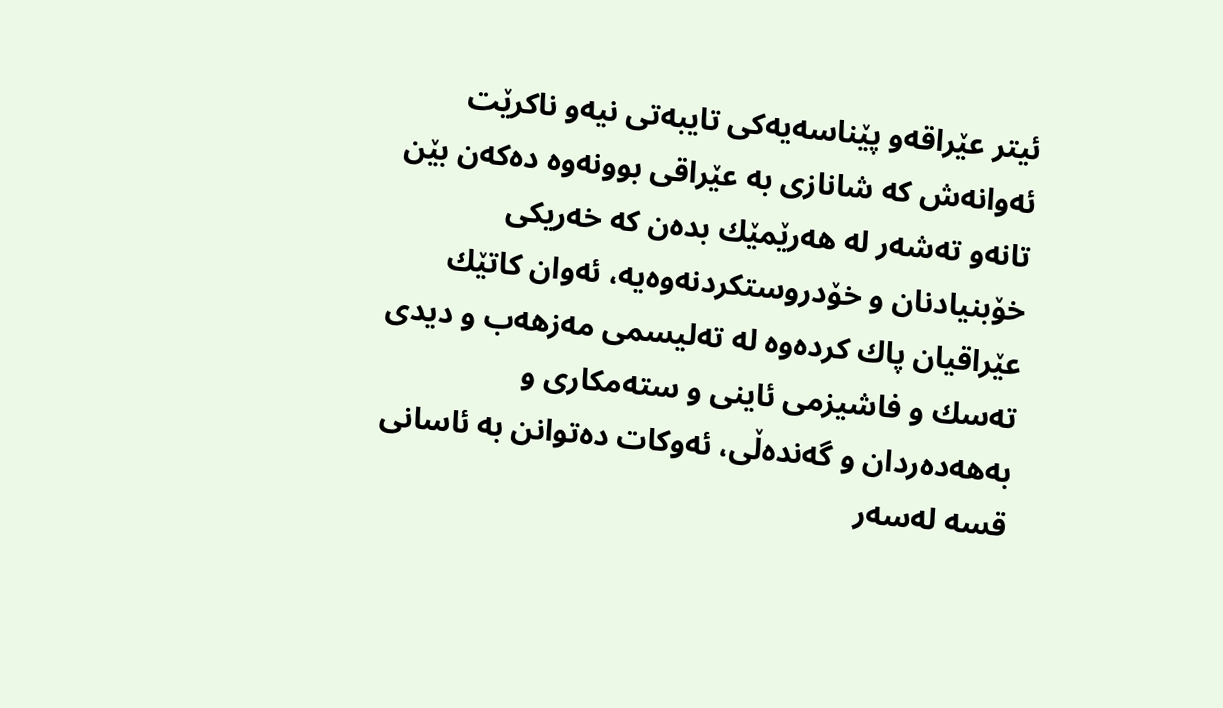ئیتر عێراقه‌و پێناسه‌یه‌كی تایبه‌تی نیه‌و ناكرێت ئه‌وانه‌ش كه‌ شانازی به‌ عێراقی بوونه‌وه‌ ده‌كه‌ن بێن تانه‌و ته‌شه‌ر له‌ هه‌رێمێك بده‌ن كه‌ خه‌ریكی خۆبنیادنان و خۆدروستكردنه‌وه‌یه‌، ئه‌وان كاتێك عێراقیان پاك كرده‌وه‌ له‌ ته‌لیسمی مه‌زهه‌ب و دیدی ته‌سك و فاشیزمی ئاینی و سته‌مكاری و به‌هه‌ده‌ردان و گه‌نده‌ڵی، ئه‌وكات ده‌توانن به‌ ئاسانی قسه‌ له‌سه‌ر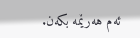ئه‌م هه‌رێمه‌ بكه‌ن.